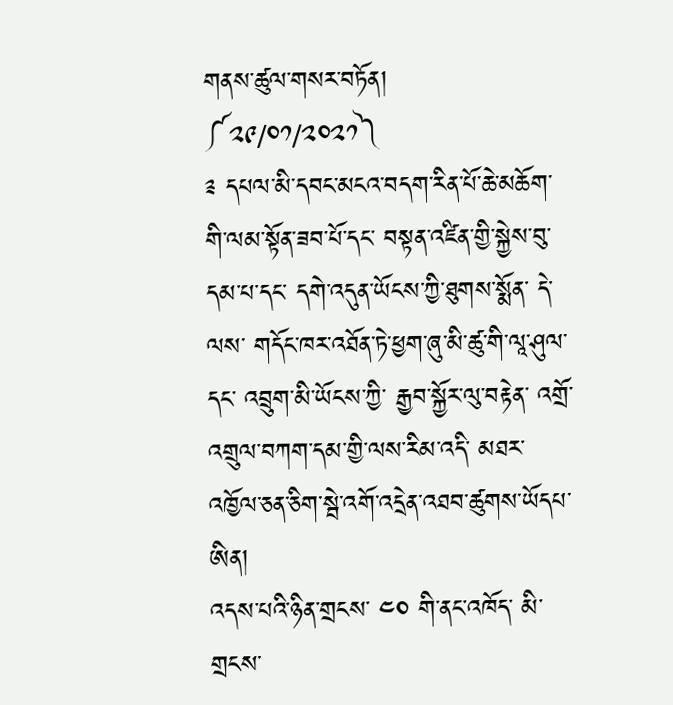གནས་ཚུལ་གསར་བཏོན། ༼༢༩/༠༡/༢༠༢༡༽
༉ དཔལ་མི་དབང་མངའ་བདག་རིན་པོ་ཆེ་མཆོག་གི་ལམ་སྟོན་ཟབ་པོ་དང་ བསྟན་འཛིན་གྱི་སྐྱེས་བུ་དམ་པ་དང་ དགེ་འདུན་ཡོངས་ཀྱི་ཐུགས་སྨོན་ དེ་ལས་ གདོང་ཁར་འཐོན་ཏེ་ཕྱག་ཞུ་མི་ཚུ་གི་ལཱ་ཤུལ་དང་ འབྲུག་མི་ཡོངས་ཀྱི་ རྒྱབ་སྐྱོར་ལུ་བརྟེན་ འགྲོ་འགྲུལ་བཀག་དམ་གྱི་ལས་རིམ་འདི་ མཐར་འཁྱོལ་ཅན་ཅིག་སྦེ་འགོ་འདྲེན་འཐབ་ཚུགས་ཡོདཔ་ཨིན།
འདས་པའི་ཉིན་གྲངས་ ༤༠ གི་ནང་འཁོད་ མི་གྲངས་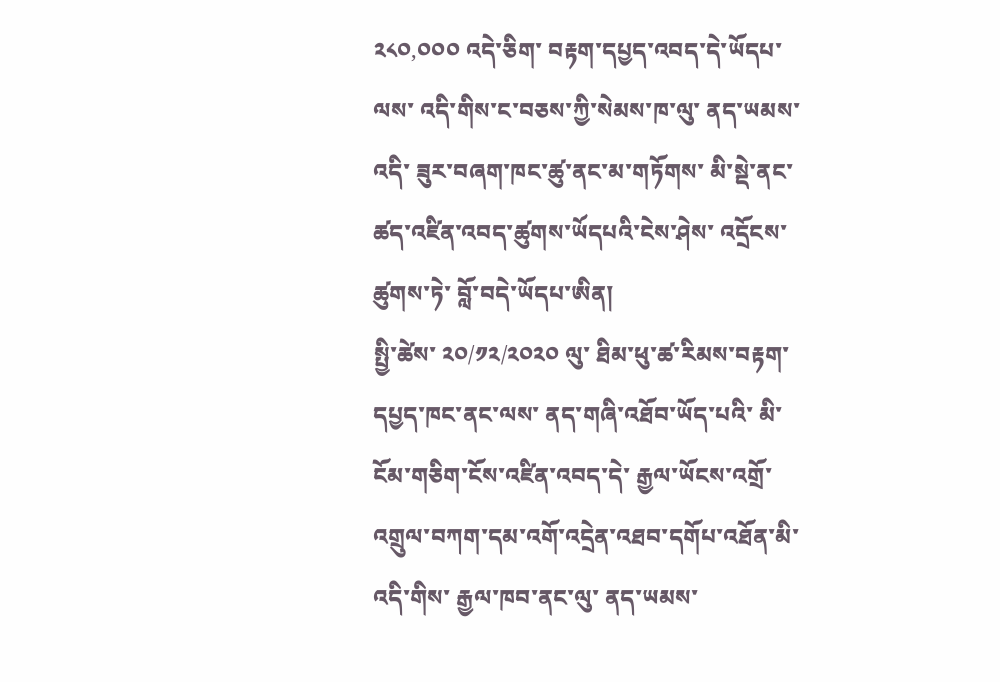༢༨༠,༠༠༠ འདེ་ཅིག་ བརྟག་དཔྱད་འབད་དེ་ཡོདཔ་ལས་ འདི་གིས་ང་བཅས་ཀྱི་སེམས་ཁ་ལུ་ ནད་ཡམས་འདི་ ཟུར་བཞག་ཁང་ཚུ་ནང་མ་གཏོགས་ མི་སྡེ་ནང་ཚད་འཛིན་འབད་ཚུགས་ཡོདཔའི་ངེས་ཤེས་ འདྲོངས་ཚུགས་ཏེ་ བློ་བདེ་ཡོདཔ་ཨིན།
སྤྱི་ཚེས་ ༢༠/༡༢/༢༠༢༠ ལུ་ ཐིམ་ཕུ་ཚ་རིམས་བརྟག་དཔྱད་ཁང་ནང་ལས་ ནད་གཞི་འཐོབ་ཡོད་པའི་ མི་ངོམ་གཅིག་ངོས་འཛིན་འབད་དེ་ རྒྱལ་ཡོངས་འགྲོ་འགྲུལ་བཀག་དམ་འགོ་འདྲེན་འཐབ་དགོཔ་འཐོན་མི་འདི་གིས་ རྒྱལ་ཁབ་ནང་ལུ་ ནད་ཡམས་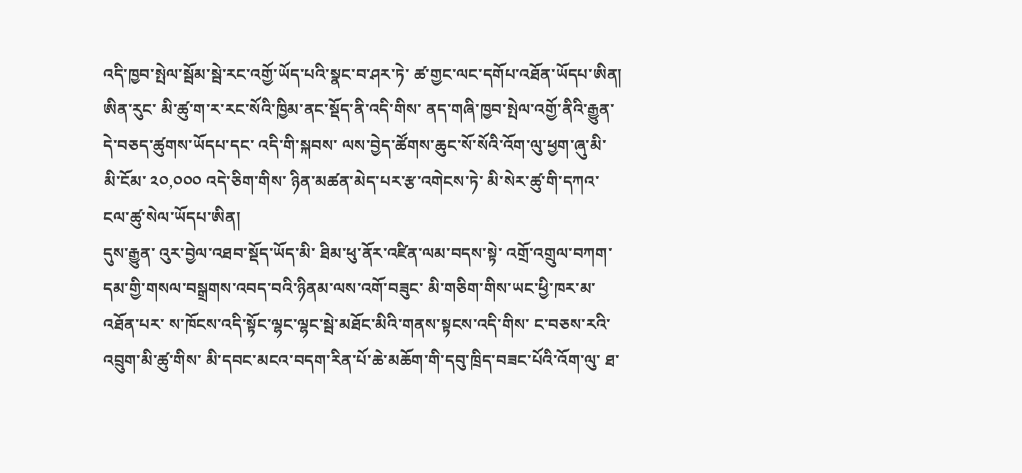འདི་ཁྱབ་སྤེལ་སྦོམ་སྦེ་རང་འགྱོ་ཡོད་པའི་སྣང་བ་ཤར་ཏེ་ ཚ་གྱང་ལང་དགོཔ་འཐོན་ཡོདཔ་ཨིན།
ཨིན་རུང་ མི་ཚུ་ག་ར་རང་སོའི་ཁྱིམ་ནང་སྡོད་ནི་འདི་གིས་ ནད་གཞི་ཁྱབ་སྤེལ་འགྱོ་ནིའི་རྒྱུན་དེ་བཅད་ཚུགས་ཡོདཔ་དང་ འདི་གི་སྐབས་ ལས་བྱེད་ཚོགས་ཆུང་སོ་སོའི་འོག་ལུ་ཕྱག་ཞུ་མི་ མི་ངོམ་ ༢༠,༠༠༠ འདེ་ཅིག་གིས་ ཉིན་མཚན་མེད་པར་རྩ་འགེངས་ཏེ་ མི་སེར་ཚུ་གི་དཀའ་ངལ་ཚུ་སེལ་ཡོདཔ་ཨིན།
དུས་རྒྱུན་ འུར་བྱེལ་འཐབ་སྡོད་ཡོད་མི་ ཐིམ་ཕུ་ནོར་འཛིན་ལམ་བདས་སྟེ་ འགྲོ་འགྲུལ་བཀག་དམ་གྱི་གསལ་བསྒྲགས་འབད་བའི་ཉིནམ་ལས་འགོ་བཟུང་ མི་གཅིག་གིས་ཡང་ཕྱི་ཁར་མ་འཐོན་པར་ ས་ཁོངས་འདི་སྟོང་ལྷང་ལྷང་སྦེ་མཐོང་མིའི་གནས་སྟངས་འདི་གིས་ ང་བཅས་རའི་ འབྲུག་མི་ཚུ་གིས་ མི་དབང་མངའ་བདག་རིན་པོ་ཆེ་མཆོག་གི་དབུ་ཁྲིད་བཟང་པོའི་འོག་ལུ་ ཐ་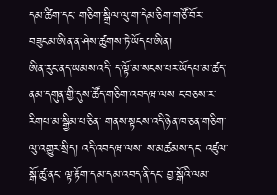དམ་ཚིག་དང་ གཅིག་སྒྲིལ་ལུ་ག་དེམ་ཅིག་གཙོ་བོར་བཟུངམ་ཨིན་ན་ཤེས་ཚུགས་ཏེ་ཡོདཔ་ཨིན།
ཨིན་རུང་ནད་ཡམས་འདི་ ད་ལྟོ་མ་སངས་པར་ཡོདཔ་མ་ཚད་ ནམ་དགུན་གྱི་དུས་ཚོད་གཅིག་འབདཝ་ལས ང་བཅས་ར་རིགཔ་མ་སྒྱིམ་པ་ཅིན་ གནས་སྟངས་འདི་ཉེན་ཁ་ཅན་གཅིག་ལུ་འགྱུར་སྲིད། འདི་འབདཝ་ལས་ ས་མཚམས་དང་ འཛུལ་སྒོ་ཚུ་ནང་ ལྟ་རྟོག་དམ་དམ་འབད་ནི་དང་ བྱ་སྒོའི་ལམ་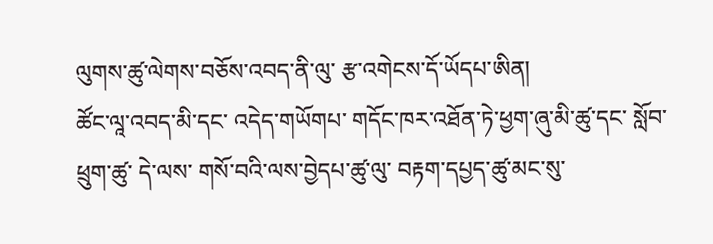ལུགས་ཚུ་ལེགས་བཅོས་འབད་ནི་ལུ་ རྩ་འགེངས་དོ་ཡོདཔ་ཨིན།
ཚོང་ལཱ་འབད་མི་དང་ འདེད་གཡོགཔ་ གདོང་ཁར་འཐོན་ཏེ་ཕྱག་ཞུ་མི་ཚུ་དང་ སློབ་ཕྲུག་ཚུ་ དེ་ལས་ གསོ་བའི་ལས་བྱེདཔ་ཚུ་ལུ་ བརྟག་དཔྱད་ཚུ་མང་སུ་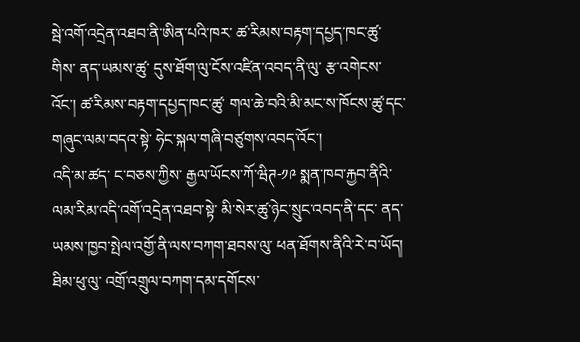སྦེ་འགོ་འདྲེན་འཐབ་ནི་ཨིན་པའི་ཁར་ ཚ་རིམས་བརྟག་དཔྱད་ཁང་ཚུ་གིས་ ནད་ཡམས་ཚུ་ དུས་ཐོག་ལུ་ངོས་འཛིན་འབད་ནི་ལུ་ རྩ་འགེངས་འོང་། ཚ་རིམས་བརྟག་དཔྱད་ཁང་ཚུ་ གལ་ཆེ་བའི་མི་མང་ས་ཁོངས་ཚུ་དང་ གཞུང་ལམ་བདའ་སྟེ་ ཧེང་སྐལ་གཞི་བཙུགས་འབད་འོང་།
འདི་མ་ཚད་ ང་བཅས་ཀྱིས་ རྒྱལ་ཡོངས་ཀོ་ཝིཊ-༡༩ སྨན་ཁབ་རྐྱབ་ནིའི་ལམ་རིམ་འདི་འགོ་འདྲེན་འཐབ་སྟེ་ མི་སེར་ཚུ་ཉེང་སྲུང་འབད་ནི་དང་ ནད་ཡམས་ཁྱབ་སྤེལ་འགྱོ་ནི་ལས་བཀག་ཐབས་ལུ་ ཕན་ཐོགས་ནིའི་རེ་བ་ཡོད།
ཐིམ་ཕུ་ལུ་ འགྲོ་འགྲུལ་བཀག་དམ་དགོངས་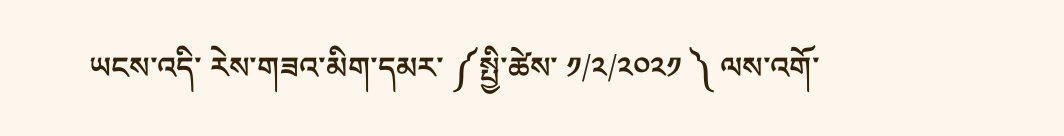ཡངས་འདི་ རེས་གཟའ་མིག་དམར་ ༼སྤྱི་ཚེས་ ༡/༢/༢༠༢༡ ༽ ལས་འགོ་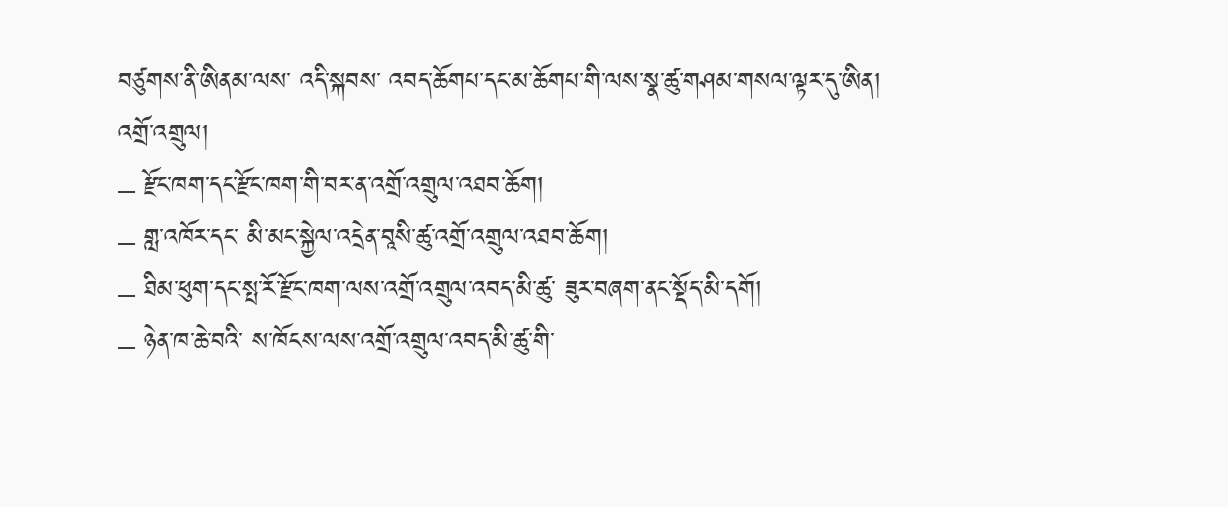བཙུགས་ནི་ཨིནམ་ལས་ འདི་སྐབས་ འབད་ཆོགཔ་དང་མ་ཆོགཔ་གི་ལས་སྣ་ཚུ་གཤམ་གསལ་ལྟར་དུ་ཨིན།
འགྲོ་འགྲུལ།
– རྫོང་ཁག་དང་རྫོང་ཁག་གི་བར་ན་འགྲོ་འགྲུལ་འཐབ་ཆོག།
– གླ་འཁོར་དང་ མི་མང་སྐྱེལ་འདྲེན་བཱསི་ཚུ་འགྲོ་འགྲུལ་འཐབ་ཆོག།
– ཐིམ་ཕུག་དང་སྤ་རོ་རྫོང་ཁག་ལས་འགྲོ་འགྲུལ་འབད་མི་ཚུ་ ཟུར་བཞག་ནང་སྡོད་མི་དགོ།
– ཉེན་ཁ་ཆེ་བའི་ ས་ཁོངས་ལས་འགྲོ་འགྲུལ་འབད་མི་ཚུ་གི་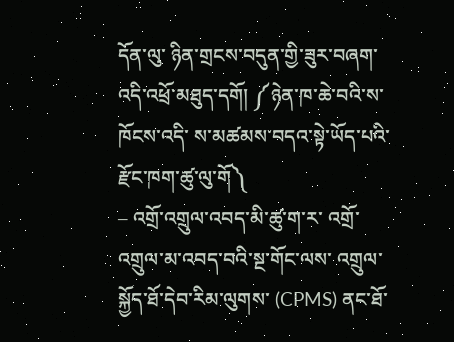དོན་ལུ་ ཉིན་གྲངས་བདུན་གྱི་ཟུར་བཞག་འདི་འཕྲོ་མཐུད་དགོ། ༼ཉེན་ཁ་ཆེ་བའི་ས་ཁོངས་འདི་ ས་མཚམས་བདའ་སྟེ་ཡོད་པའི་རྫོང་ཁག་ཚུ་ལུ་གོ༽
– འགྲོ་འགྲུལ་འབད་མི་ཚུ་ག་ར་ འགྲོ་འགྲུལ་མ་འབད་བའི་སྔ་གོང་ལས་ འགྲུལ་སྐྱོད་ཐོ་དེབ་རིམ་ལུགས་ (CPMS) ནང་ཐོ་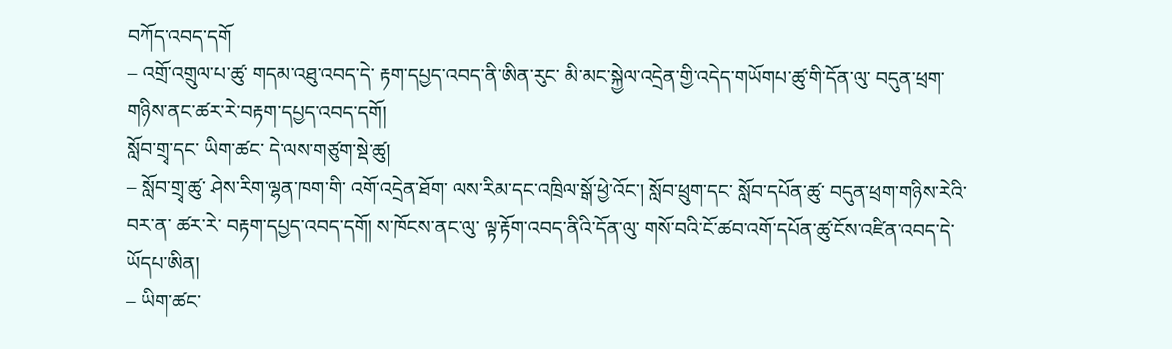བཀོད་འབད་དགོ
– འགྲོ་འགྲུལ་པ་ཚུ་ གདམ་འཐུ་འབད་དེ་ རྟག་དཔྱད་འབད་ནི་ཨིན་རུང་ མི་མང་སྐྱེལ་འདྲེན་གྱི་འདེད་གཡོགཔ་ཚུ་གི་དོན་ལུ་ བདུན་ཕྲག་གཉིས་ནང་ཚར་རེ་བརྟག་དཔྱད་འབད་དགོ།
སློབ་གྲྭ་དང་ ཡིག་ཚང་ དེ་ལས་གཙུག་སྡེ་ཚུ།
– སློབ་གྲྭ་ཚུ་ ཤེས་རིག་ལྷན་ཁག་གི་ འགོ་འདྲེན་ཐོག་ ལས་རིམ་དང་འཁྲིལ་སྒོ་ཕྱེ་འོང་། སློབ་ཕྲུག་དང་ སློབ་དཔོན་ཚུ་ བདུན་ཕྲག་གཉིས་རེའི་བར་ན་ ཚར་རེ་ བརྟག་དཔྱད་འབད་དགོ། ས་ཁོངས་ནང་ལུ་ ལྟ་རྟོག་འབད་ནིའི་དོན་ལུ་ གསོ་བའི་ངོ་ཚབ་འགོ་དཔོན་ཚུ་ངོས་འཛིན་འབད་དེ་ཡོདཔ་ཨིན།
– ཡིག་ཚང་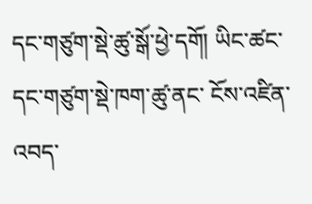དང་གཙུག་སྡེ་ཚུ་སྒོ་ཕྱེ་དགོ། ཡིང་ཚང་དང་གཙུག་སྡེ་ཁག་ཚུ་ནང་ ངོས་འཛིན་འབད་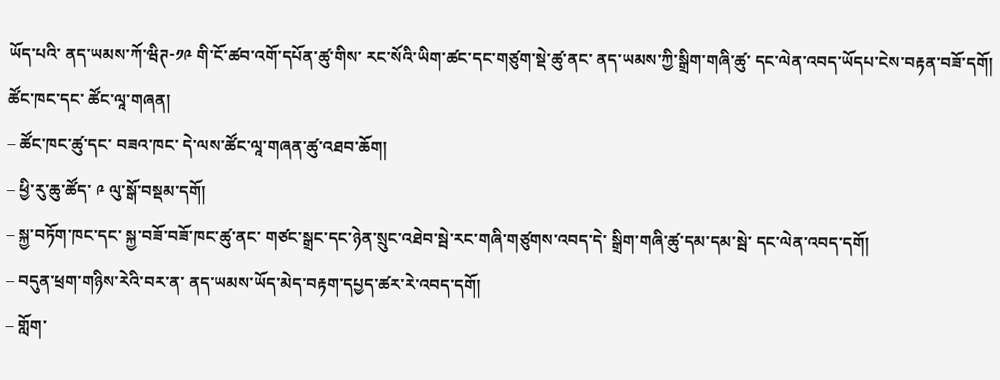ཡོད་པའི་ ནད་ཡམས་ཀོ་ཝིཊ-༡༩ གི་ངོ་ཚབ་འགོ་དཔོན་ཚུ་གིས་ རང་སོའི་ཡིག་ཚང་དང་གཙུག་སྡེ་ཚུ་ནང་ ནད་ཡམས་ཀྱི་སྒྲིག་གཞི་ཚུ་ དང་ལེན་འབད་ཡོདཔ་ངེས་བརྟན་བཟོ་དགོ།
ཚོང་ཁང་དང་ ཚོང་ལཱ་གཞན།
– ཚོང་ཁང་ཚུ་དང་ བཟའ་ཁང་ དེ་ལས་ཚོང་ལཱ་གཞན་ཚུ་འཐབ་ཆོག།
– ཕྱི་རུ་ཆུ་ཚོད་ ༩ ལུ་སྒོ་བསྡམ་དགོ།
– སྐྱ་བཏོག་ཁང་དང་ སྐྱ་བཟོ་བཟོ་ཁང་ཚུ་ནང་ གཙང་སྒྲང་དང་ཉེན་སྲུང་འཐེབ་སྦེ་རང་གཞི་གཙུགས་འབད་དེ་ སྒྲིག་གཞི་ཚུ་དམ་དམ་སྦེ་ དང་ལེན་འབད་དགོ།
– བདུན་ཕྲག་གཉིས་རེའི་བར་ན་ ནད་ཡམས་ཡོད་མེད་བརྟག་དཔྱད་ཚར་རེ་འབད་དགོ།
– གློག་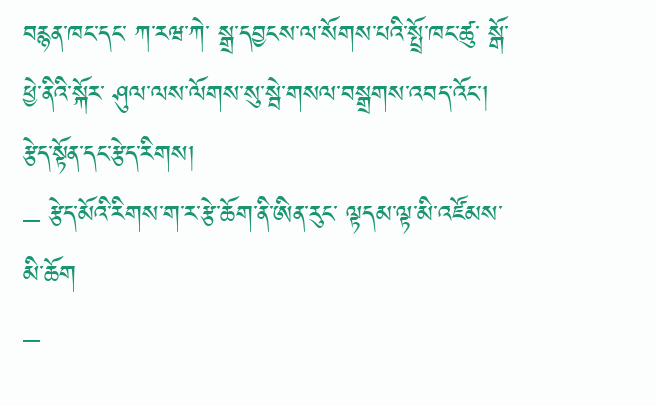བརྙན་ཁང་དང་ ཀ་རཝ་ཀེ་ སྒྲ་དབྱངས་ལ་སོགས་པའི་སྤྲོ་ཁང་ཚུ་ སྒོ་ཕྱེ་ནིའི་སྐོར་ ཤུལ་ལས་ལོགས་སུ་སྦེ་གསལ་བསྒྲགས་འབད་འོང་།
རྩེད་སྟོན་དང་རྩེད་རིགས།
– རྩེད་མོའི་རིགས་ག་ར་རྩེ་ཆོག་ནི་ཨིན་རུང་ ལྟདམ་ལྟ་མི་འཛོམས་མི་ཆོག
–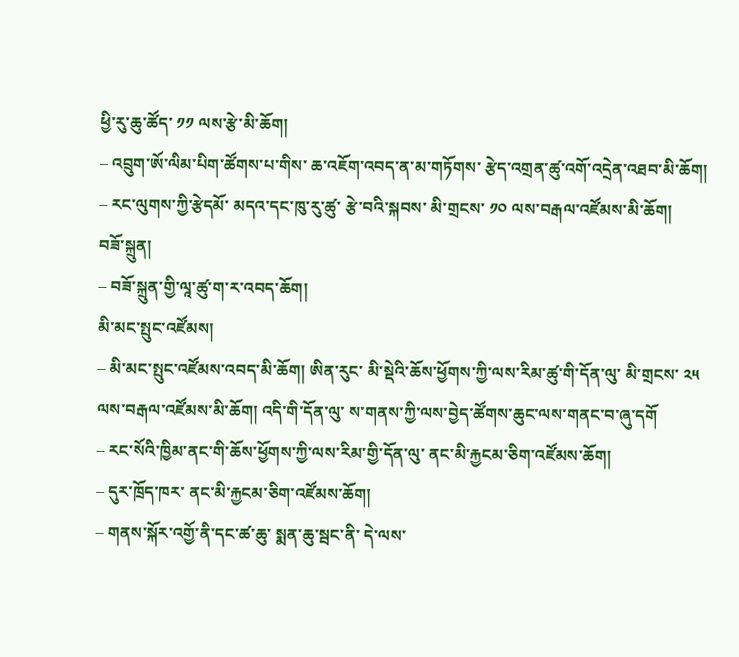ཕྱི་རུ་ཆུ་ཚོད་ ༡༡ ལས་རྩེ་མི་ཆོག།
– འབྲུག་ཨོ་ལིམ་པིག་ཚོགས་པ་གིས་ ཆ་འཇོག་འབད་ན་མ་གཏོགས་ རྩེད་འགྲན་ཚུ་འགོ་འདྲེན་འཐབ་མི་ཆོག།
– རང་ལུགས་ཀྱི་རྩེདམོ་ མདའ་དང་ཁུ་རུ་ཚུ་ རྩེ་བའི་སྐབས་ མི་གྲངས་ ༡༠ ལས་བརྒལ་འཛོམས་མི་ཆོག།
བཟོ་སྐྲུན།
– བཟོ་སྐྲུན་གྱི་ལཱ་ཚུ་ག་ར་འབད་ཆོག།
མི་མང་སྤུང་འཛོམས།
– མི་མང་སྤུང་འཛོམས་འབད་མི་ཆོག། ཨིན་རུང་ མི་སྡེའི་ཆོས་ཕྱོགས་ཀྱི་ལས་རིམ་ཚུ་གི་དོན་ལུ་ མི་གྲངས་ ༢༥ ལས་བརྒལ་འཛོམས་མི་ཆོག། འདི་གི་དོན་ལུ་ ས་གནས་ཀྱི་ལས་བྱེད་ཚོགས་ཆུང་ལས་གནང་བ་ཞུ་དགོ
– རང་སོའི་ཁྱིམ་ནང་གི་ཆོས་ཕྱོགས་ཀྱི་ལས་རིམ་གྱི་དོན་ལུ་ ནང་མི་རྐྱངམ་ཅིག་འཛོམས་ཆོག།
– དུར་ཁྲོད་ཁར་ ནང་མི་རྐྱངམ་ཅིག་འཛོམས་ཆོག།
– གནས་སྐོར་འགྱོ་ནི་དང་ཚ་ཆུ་ སྨན་ཆུ་སྦང་ནི་ དེ་ལས་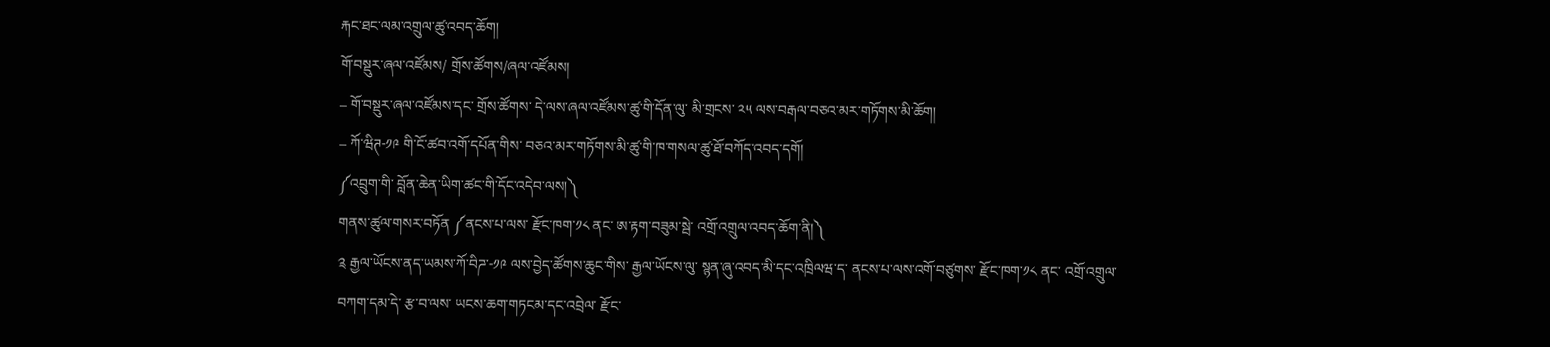རྐང་ཐང་ལམ་འགྲུལ་ཚུ་འབད་ཆོག།
གོ་བསྡུར་ཞལ་འཛོམས/ གྲོས་ཚོགས/ཞལ་འཛོམས།
– གོ་བསྡུར་ཞལ་འཛོམས་དང་ གྲོས་ཚོགས་ དེ་ལས་ཞལ་འཛོམས་ཚུ་གི་དོན་ལུ་ མི་གྲངས་ ༢༥ ལས་བརྒལ་བཅའ་མར་གཏོགས་མི་ཆོག།
– ཀོ་ཝིཊ-༡༩ གི་ངོ་ཚབ་འགོ་དཔོན་གིས་ བཅའ་མར་གཏོགས་མི་ཚུ་གི་ཁ་གསལ་ཚུ་ཐོ་བཀོད་འབད་དགོ།
༼འབྲུག་གི་ བློན་ཆེན་ཡིག་ཚང་གི་དོང་འདེབ་ལས།༽
གནས་ཚུལ་གསར་བཏོན ༼ནངས་པ་ལས་ རྫོང་ཁག་༡༨ ནང་ ཨ་རྟག་བཟུམ་སྦེ་ འགྲོ་འགྲུལ་འབད་ཆོག་ནི།༽
༉ རྒྱལ་ཡོངས་ནད་ཡམས་ཀོ་བིཌ་-༡༩ ལས་བྱེད་ཚོགས་ཆུང་གིས་ རྒྱལ་ཡོངས་ལུ་ སྙན་ཞུ་འབད་མི་དང་འཁྲིལཝ་ད་ ནངས་པ་ལས་འགོ་བཙུགས་ རྫོང་ཁག་༡༨ ནང་ འགྲོ་འགྲུལ་བཀག་དམ་དེ་ རྩ་བ་ལས་ ཡངས་ཆག་གཏངམ་དང་འབྲེལ་ རྫོང་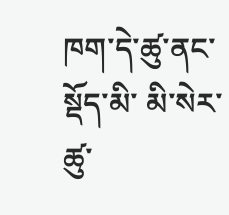ཁག་དེ་ཚུ་ནང་སྡོད་མི་ མི་སེར་ཚུ་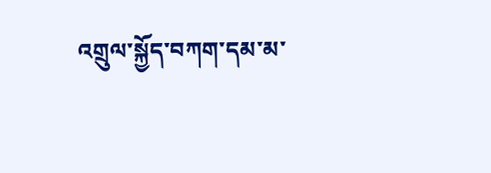འགྲུལ་སྐྱོད་བཀག་དམ་མ་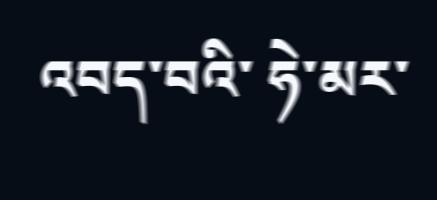འབད་བའི་ ཧེ་མར་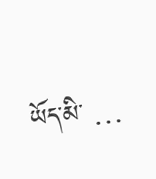ཡོད་མི་ …